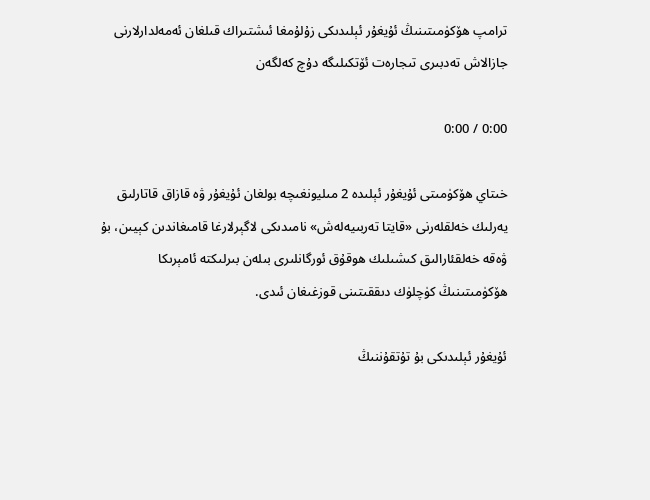ترامپ ھۆكۈمىتىنىڭ ئۇيغۇر ئېلىدىكى زۇلۇمغا ئىشتىراك قىلغان ئەمەلدارلارنى جازالاش تەدبىرى تىجارەت ئۆتكىلىگە دۇچ كەلگەن

0:00 / 0:00

خىتاي ھۆكۈمىتى ئۇيغۇر ئېلىدە 2 مىليونغىچە بولغان ئۇيغۇر ۋە قازاق قاتارلىق يەرلىك خەلقلەرنى «قايتا تەربىيەلەش» نامىدىكى لاگېرلارغا قامىغاندىن كېيىن، بۇ ۋەقە خەلقئارالىق كىشىلىك ھوقۇق ئورگانلىرى بىلەن بىرلىكتە ئامېرىكا ھۆكۈمىتىنىڭ كۈچلۈك دىققىتىنى قوزغىغان ئىدى.

ئۇيغۇر ئېلىدىكى بۇ تۇتقۇننىڭ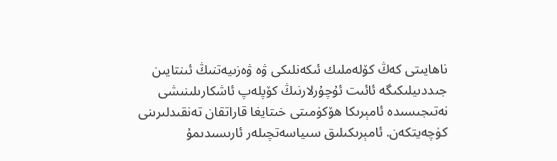ناھايىتى كەڭ كۆلەملىك ئىكەنلىكى ۋە ۋەزىيەتنىڭ ئىنتايىن جىددىيلىكىگە ئائىت ئۇچۇرلارنىڭ كۆپلەپ ئاشكارىلىنىشى نەتىجىسىدە ئامېرىكا ھۆكۈمىتى خىتايغا قاراتقان تەنقىدلىرىنى كۈچەيتكەن. ئامېرىكىلىق سىياسەتچىلەر ئارىسىدىمۇ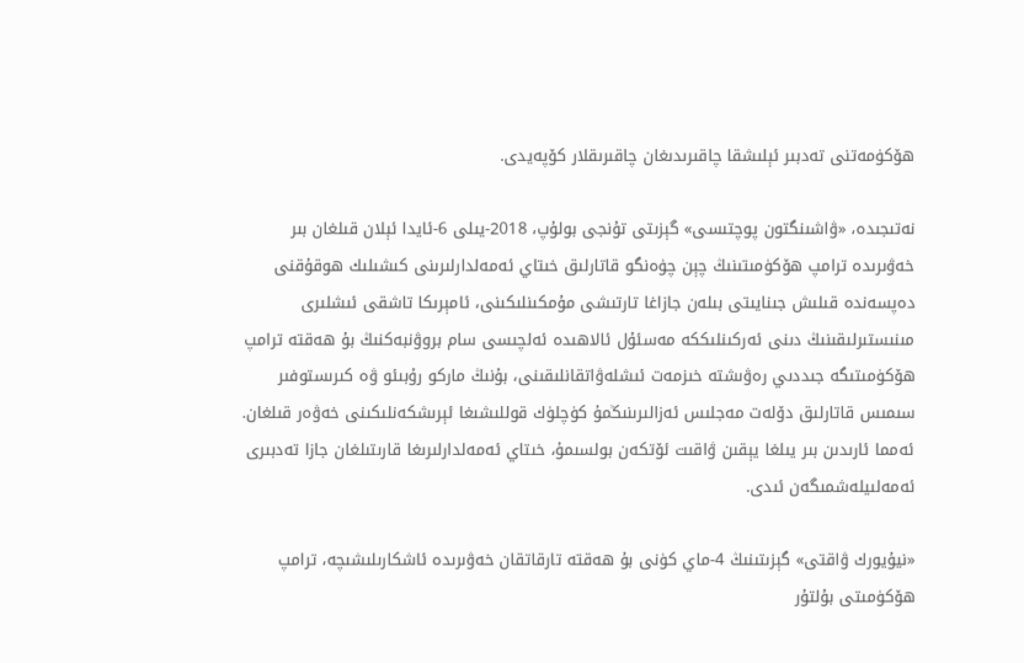ھۆكۈمەتنى تەدبىر ئېلىشقا چاقىرىدىغان چاقىرىقلار كۆپەيدى.

نەتىجىدە، «ۋاشىنگتون پوچتىسى» گېزىتى تۇنجى بولۇپ، 2018-يىلى 6-ئايدا ئېلان قىلغان بىر خەۋىرىدە ترامپ ھۆكۈمىتىنىڭ چېن چۈەنگو قاتارلىق خىتاي ئەمەلدارلىرىنى كىشىلىك ھوقۇقنى دەپسەندە قىلىش جىنايىتى بىلەن جازاغا تارتىشى مۇمكىنلىكىنى، ئامېرىكا تاشقى ئىشلىرى مىنىستىرلىقىنىڭ دىنى ئەركىنلىككە مەسئۇل ئالاھىدە ئەلچىسى سام بروۋنبەكنىڭ بۇ ھەقتە ترامپ ھۆكۈمىتىگە جىددىي رەۋىشتە خىزمەت ئىشلەۋاتقانلىقىنى، بۇنىڭ ماركو رۇبىئو ۋە كىرىستوفىر سىمىس قاتارلىق دۆلەت مەجلىس ئەزالىرىنىڭمۇ كۈچلۈك قوللىشىغا ئېرىشكەنلىكىنى خەۋەر قىلغان. ئەمما ئارىدىن بىر يىلغا يېقىن ۋاقىت ئۆتكەن بولسىمۇ، خىتاي ئەمەلدارلىرىغا قارىتىلغان جازا تەدبىرى ئەمەلىيلەشمىگەن ئىدى.

«نيۇيورك ۋاقتى» گېزىتىنىڭ 4-ماي كۈنى بۇ ھەقتە تارقاتقان خەۋىرىدە ئاشكارىلىشىچە، ترامپ ھۆكۈمىتى بۇلتۇر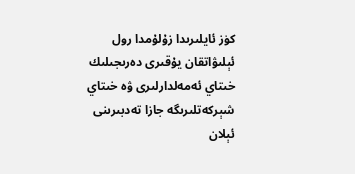كۈز ئايلىرىدا زۇلۇمدا رول ئېلىۋاتقان يۇقىرى دەرىجىلىك خىتاي ئەمەلدارلىرى ۋە خىتاي شېركەتلىرىگە جازا تەدبىرىنى ئېلان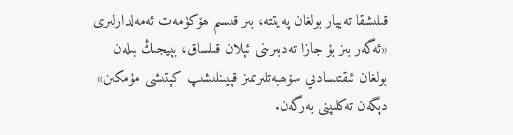قىلىشقا تەييار بولغان پەيتتە، بىر قىسىم ھۆكۈمەت ئەمەلدارلىرى «ئەگەر بىز بۇ جازا تەدبىرىنى ئېلان قىلساق، بېيجىڭ بىلەن بولغان ئىقتىسادىي سۆھبەتلىرىمىز قېيىنلىشىپ كېتىشى مۇمكىن» دېگەن تەكلىپنى بەرگەن.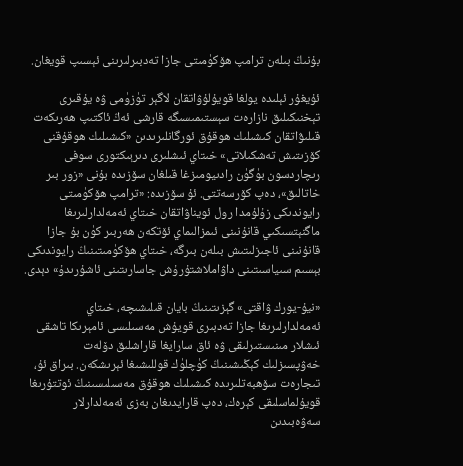بۇنىڭ بىلەن ترامپ ھۆكۈمىتى جازا تەدبىرلىرىنى ئېسىپ قويغان.

ئۇيغۇر ئېلىدە يولغا قويۇلۇۋاتقان لاگېر تۈزۈمى ۋە يۇقىرى تېخنىكىلىق نازارەت سېستىمىسىگە قارشى ئەڭ ئاكتىپ ھەرىكەت قىلىۋاتقان كىشىلىك ھوقۇق ئورگانلىرىدىن «كىشىلىك ھوقۇقنى كۆزىتىش تەشكىلاتى» خىتاي ئىشلىرى دىرېىكتورى سوفى رىچاردسون بۈگۈن رادىيومىزغا قىلغان سۆزىدە بۇنى «زور بىر خاتالىق»، دەپ كۆرسەتتى. ئۇ سۆزىدە: «ترامپ ھۆكۈمىتى رايوندىكى زۇلۇمدا رول ئويناۋاتقان خىتاي ئەمەلدارلىرىغا ماگنېتسىكىي قانۇنىنى ئىمزالىماي ئۆتكەن ھەربىر كۈن بۇ جازا قانۇنىنى ئاجىزلىتىش بىلەن بىرگە، خىتاي ھۆكۈمىتىنىڭ رايوندىكى بېسىم سىياسىتىنى داۋاملاشتۇرۇش جاسارىتىنى ئاشۇرىدۇ» دېدى.

«نيۇ-يورك ۋاقتى» گېزىتىنىڭ بايان قىلىشىچە، خىتاي ئەمەلدارلىرىغا جازا تەدبىرى قويۇش مەسىلىسى ئامېرىكا تاشقى ئىشلار مىنىستىرلىقى ۋە ئاق سارايغا قاراشلىق دۆلەت خەۋپسىزلىك كېڭىشىنىڭ كۈچلۈك قوللىشىغا ئېرىشكەن. بىراق ئۇ، تىجارەت سۆھبەتلىرىدە كىشىلىك ھوقۇق مەسىلىسىنىڭ ئوتتۇرىغا قويۇلماسلىقى كېرەك، دەپ قارايدىغان بەزى ئەمەلدارلار سەۋەبىدىن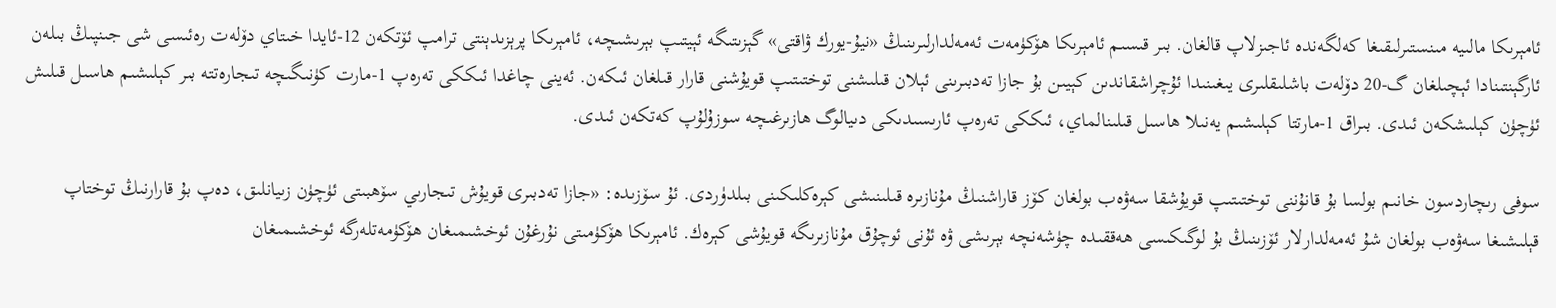ئامېرىكا مالىيە مىنستىرلىقىغا كەلگەندە ئاجىزلاپ قالغان. بىر قىسىم ئامېرىكا ھۆكۈمەت ئەمەلدارلىرىنىڭ «نيۇ-يورك ۋاقتى» گېزىتىگە ئېيتىپ بېرىشىچە، ئامېرىكا پرېزىدېنتى ترامپ ئۆتكەن 12-ئايدا خىتاي دۆلەت رەئىسى شى جىنپىڭ بىلەن ئارگېنتىنادا ئېچىلغان گ-20 دۆلەت باشلىقلىرى يىغىنىدا ئۇچراشقاندىن كېيىن بۇ جازا تەدبىرىنى ئېلان قىلىشنى توختىتىپ قويۇشنى قارار قىلغان ئىكەن. ئەينى چاغدا ئىككى تەرەپ 1-مارت كۈنىگىچە تىجارەتتە بىر كېلىشىم ھاسىل قىلىش ئۈچۈن كېلىشكەن ئىدى. بىراق 1-مارتتا كېلىشىم يەنىلا ھاسىل قىلىنالماي، ئىككى تەرەپ ئارىسىدىكى دىيالوگ ھازىرغىچە سوزۇلۇپ كەتكەن ئىدى.

سوفى رىچاردسون خانىم بولسا بۇ قانۇننى توختىتىپ قويۇشقا سەۋەب بولغان كۆز قاراشنىڭ مۇنازىرە قىلىنىشى كېرەكلىكىنى بىلدۈردى. ئۇ سۆزىدە: «جازا تەدبىرى قويۇش تىجارىي سۆھبىتى ئۈچۈن زىيانلىق، دەپ بۇ قارارنىڭ توختاپ قېلىشىغا سەۋەب بولغان شۇ ئەمەلدارلار ئۆزىنىڭ بۇ لوگىكىسى ھەققىدە چۈشەنچە بېرىشى ۋە ئۇنى ئوچۇق مۇنازىرىگە قويۇشى كېرەك. ئامېرىكا ھۆكۈمىتى نۇرغۇن ئوخشىمىغان ھۆكۈمەتلەرگە ئوخشىمىغان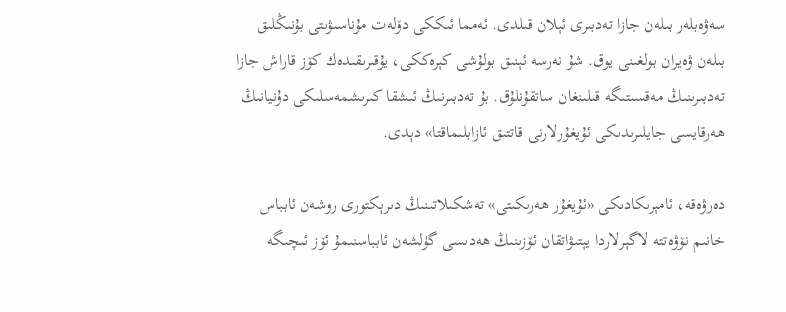سەۋەبلەر بىلەن جازا تەدبىرى ئېلان قىلدى. ئەمما ئىككى دۆلەت مۇناسىۋىتى بۇنىڭلىق بىلەن ۋەيران بولغىنى يوق. شۇ نەرسە ئېنىق بولۇشى كېرەككى، يۇقىرىقىدەك كۆز قاراش جازا تەدبىرىنىڭ مەقسىتىگە قىلىنغان ساتقۇنلۇق. بۇ تەدبىرنىڭ ئىشقا كىرىشمەسلىكى دۇنيانىڭ ھەرقايسى جايلىرىدىكى ئۇيغۇرلارنى قاتتىق ئازابلىماقتا» دېدى.

دەرۋەقە، ئامېرىكادىكى «ئۇيغۇر ھەرىكىتى» تەشكىلاتىنىڭ دىرېكتورى روشەن ئابباس خانىم نۆۋەتتە لاگېرلاردا يېتىۋاتقان ئۆزىنىڭ ھەدىسى گۈلشەن ئابباسنىمۇ ئۆز ئىچىگە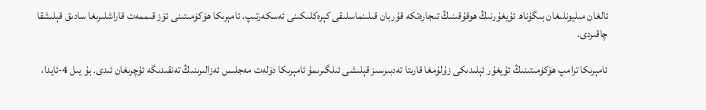ئالغان مىليونلىغان بىگۇناھ ئۇيغۇرنىڭ ھوقۇقىنىڭ تىجارەتكە قۇربان قىلىنماسلىقى كېرەكلىكىنى ئەسكەرتىپ، ئامېرىكا ھۆكۈمىتىنى ئۆز قىممەت قاراشلىرىغا سادىق قېلىشقا چاقىردى.

ئامېرىكا ترامپ ھۆكۈمىتىنىڭ ئۇيغۇر ئېلىدىكى زۇلۇمغا قارىتا تەدبىرسىز قېلىشى ئىلگىرىمۇ ئامېرىكا دۆلەت مەجلىس ئەزالىرىنىڭ تەنقىدىگە ئۇچرىغان ئىدى. بۇ يىل 4-ئايدا،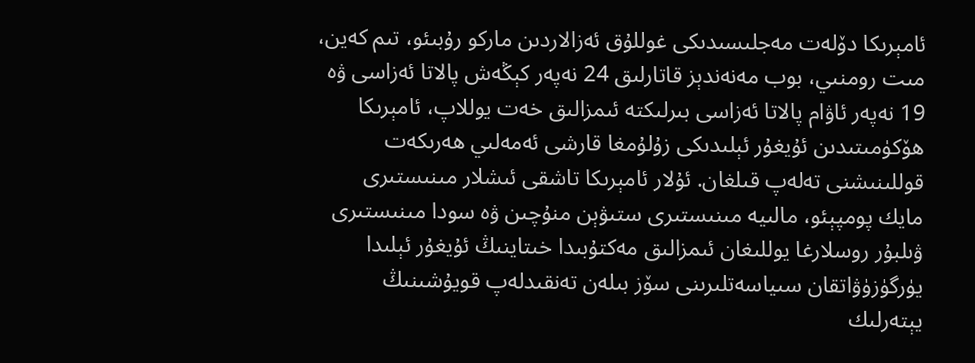ئامېرىكا دۆلەت مەجلىسىدىكى غوللۇق ئەزالاردىن ماركو رۇبىئو، تىم كەين، مىت رومنىي، بوب مەنەندېز قاتارلىق 24 نەپەر كېڭەش پالاتا ئەزاسى ۋە 19 نەپەر ئاۋام پالاتا ئەزاسى بىرلىكتە ئىمزالىق خەت يوللاپ، ئامېرىكا ھۆكۈمىتىدىن ئۇيغۇر ئېلىدىكى زۇلۇمغا قارشى ئەمەلىي ھەرىكەت قوللىنىشنى تەلەپ قىلغان. ئۇلار ئامېرىكا تاشقى ئىشلار مىنىستىرى مايك پومپېئو، مالىيە مىنىستىرى ستىۋېن منۇچىن ۋە سودا مىنىستىرى ۋىلبۇر روسلارغا يوللىغان ئىمزالىق مەكتۇبىدا خىتاينىڭ ئۇيغۇر ئېلىدا يۈرگۈزۈۋاتقان سىياسەتلىرىنى سۆز بىلەن تەنقىدلەپ قويۇشىنىڭ يېتەرلىك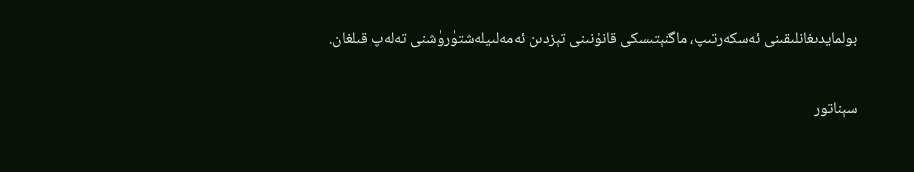بولمايدىغانلىقىنى ئەسكەرتىپ، ماگنېتىسكى قانۇنىنى تېزدىن ئەمەلىيلەشتۈرۈشنى تەلەپ قىلغان.

سېناتور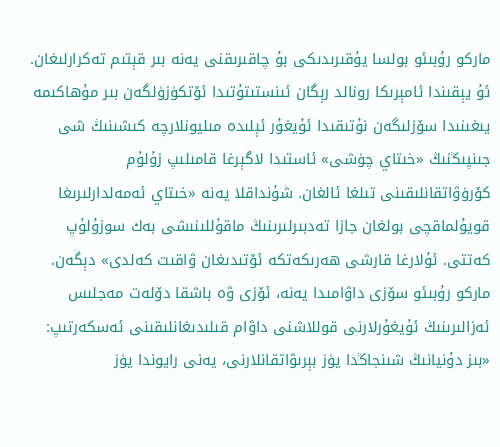ماركو رۇبىئو بولسا يۇقىرىدىكى بۇ چاقىرىقنى يەنە بىر قېتىم تەكرارلىغان. ئۇ يېقىندا ئامېرىكا رونالد رېگان ئىنستىتۇتىدا ئۆتكۈزۈلگەن بىر مۇھاكىمە يىغىنىدا سۆزلىگەن نۇتىقىدا ئۇيغۇر ئېلىدە مىليونلارچە كىشىنىڭ شى جىنپىڭنىڭ «خىتاي چۈشى» ئاستىدا لاگېرغا قامىلىپ زۇلۇم كۆرۈۋاتقانلىقىنى تىلغا ئالغان. شۇنداقلا يەنە «خىتاي ئەمەلدارلىرىغا قويۇلماقچى بولغان جازا تەدبىرلىرىنىڭ ماقۇللىنىشى بەك سوزۇلۇپ كەتتى. ئۇلارغا قارشى ھەرىكەتكە ئۆتىدىغان ۋاقىت كەلدى» دېگەن. ماركو رۇبىئو سۆزى داۋامىدا يەنە، ئۆزى ۋە باشقا دۆلەت مەجلىس ئەزالىرىنىڭ ئۇيغۇرلارنى قوللاشنى داۋام قىلىدىغانلىقىنى ئەسكەرتىپ: «بىز دۇنيانىڭ شىنجاڭدا يۈز بېرىۋاتقانلارنى، يەنى رايوندا يۈز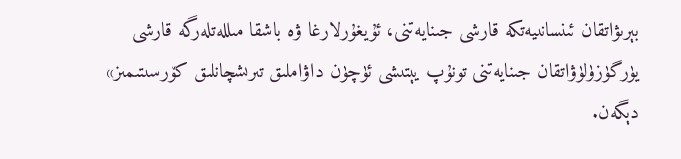بېرىۋاتقان ئىنسانىيەتكە قارشى جىنايەتنى، ئۇيغۇرلارغا ۋە باشقا مىللەتلەرگە قارشى يۈرگۈزۈلۈۋاتقان جىنايەتنى تونۇپ يېتىشى ئۈچۈن داۋاملىق تىرىشچانلىق كۆرسىتىمىز» دېگەن.